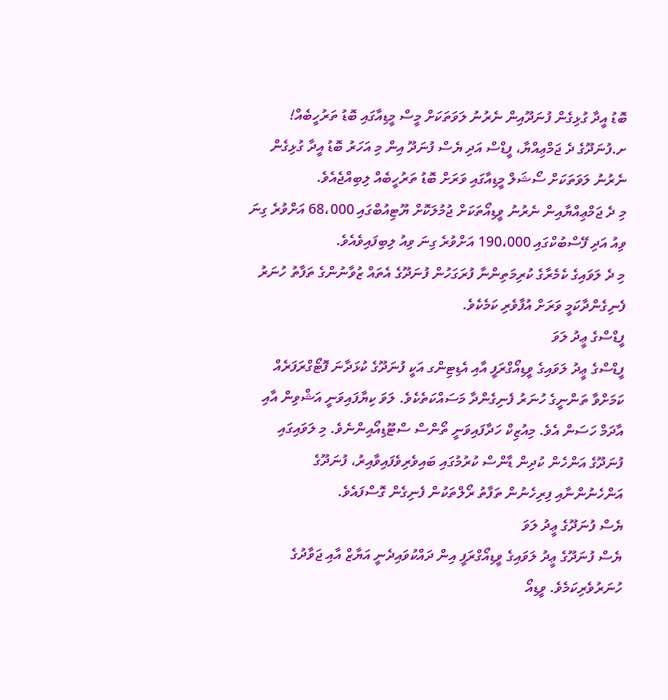ބޮޑު އީދާ ގުޅިގެން ފުނަދޫއިން ނެރުނު ލަވަތަކަށް މީސް މީޑިއާގައި ބޮޑު ތަރުހީބެއް!
ށ.ފުނަދޫގެ ދެ ޖަމްޢިއްޔާ، ފީޑްސް އަދި ޔެސް ފުނަދޫ އިން މި އަހަރު ބޮޑު އީދާ ގުޅިގެން ނެރުނު ލަވަތަކަށް ސޯޝަލް މީޑިއާގައި ވަރަށް ބޮޑު ތަރުހީބެއް ލިބިއްޖެއެވެ.
މި ދެ ޖަމްޢިއްޔާއިން ނެރުނު ވީޑިއޯތަކަށް ޖުމުލަކޮށް ޔޫޓިއުބްގައި 68،000 އަށްވުރެ ގިނަ ވިއު އަދި ފޭސްބުކްގައި 190،000 އަށްވުރެ ގިނަ ވިއު ލިބިފައިވެއެވެ.
މި ދެ ލަވައިގެ ކެމެރާގެ ކުރިމަތިންނާ ފުރަގަހުން ފުނަދޫގެ އެތައް ޒުވާނުންގެ ތަފާތު ހުނަރު ފެނިގެންދާކަމީ ވަރަށް އުފާވެރި ކަމެކެވެ.
ފީޑްސްގެ ޢީދު ލަވަ
ފީޑްސްގެ ޢީދު ލަވައިގެ ވީޑިއޯގްރަފީ އާއި އެޑިޓިންގ އަކީ ފުނަދޫގެ ކުޅަދާނަ ފޮޓޯގްރަފަރެއް ކަމަށްވާ ތަންނީގެ ހުނަރު ފެނިގެންދާ މަސައްކަތެކެވެ. ލަވަ ކިޔާފައިވަނީ އަޝްވިން އާއި އާދަމް ހަސަން އެވެ. މިއުޒިކް ހަދާފައިވަނީ ތޯންސް ސްޓޫޑިއޯއިންނެވެ. މި ލަވައިގައި ފުނަދޫގެ އަންހެން ކުދިން ޑާންސް ކުރުމުގައި ބައިވެރިވެފައިވާއިރު، ފުނަދޫގެ އަންހެނުންނާއި ފިރިހެނުން ތަފާތު ރޯލްތަކުން ފެނިގެން ގޮސްފައެވެ.
ޔެސް ފުނަދޫގެ ޢީދު ލަވަ
ޔެސް ފުނަދޫގެ ޢީދު ލަވައިގެ ވީޑިއޯގްރަފީ އިން ދައްކުވައިދެނީ އަޔާޒް އާއި ޖަވާދުގެ ހުނަރުވެރިކަމެވެ. ވީޑިއޯ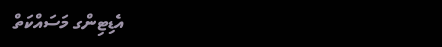އެޑިޓިންގ މަސައްކަތް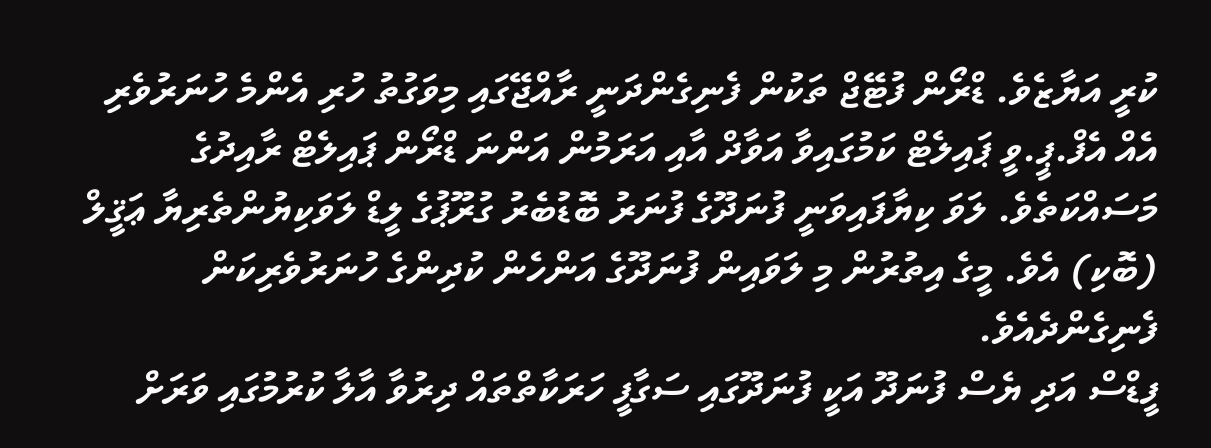ކުރީ އަޔާޒެވެ. ޑްރޯން ފުޓޭޖް ތަކުން ފެނިގެންދަނީ ރާއްޖޭގައި މިވަގުތު ހުރި އެންމެ ހުނަރުވެރި އެއް އެފް.ޕީ.ވީ ޕައިލެޓް ކަމުގައިވާ އަވާދް އާއި އަރަމުން އަންނަ ޑްރޯން ޕައިލެޓް ރާއިދުގެ މަސައްކަތެވެ. ލަވަ ކިޔާފައިވަނީ ފުނަދޫގެ ފުނަރު ބޮޑުބެރު ގުރޫޕުގެ ލީޑް ލަވަކިޔުންތެރިޔާ ޢަޤީލް (ބޮކި) އެވެ. މީގެ އިތުރުން މި ލަވައިން ފުނަދޫގެ އަންހެން ކުދިންގެ ހުނަރުވެރިކަން ފެނިގެންދެއެވެ.
ފީޑްސް އަދި ޔެސް ފުނަދޫ އަކީ ފުނަދޫގައި ސަގާފީ ހަރަކާތްތައް ދިރުވާ އާލާ ކުރުމުގައި ވަރަށް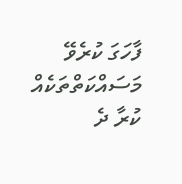ފާހަގަ ކުރެވޭ މަސައްކަތްތަކެއް ކުރާ ދެ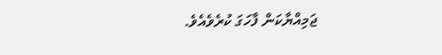ޖަމިއްޔާކަން ފާހަގަ ކުރެވެއެވެ.